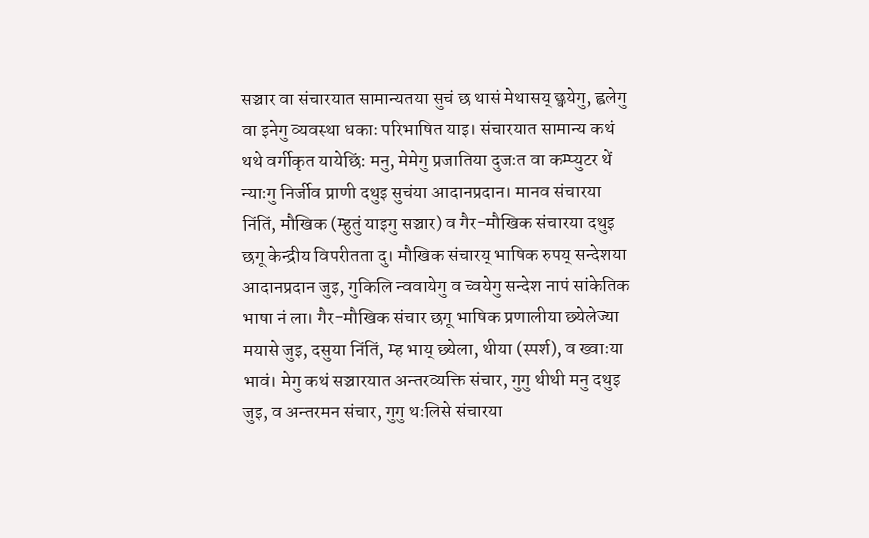सञ्चार वा संचारयात सामान्यतया सुचं छ थासं मेथासय् छ्वयेगु, ह्वलेगु वा इनेगु व्यवस्था धकाः परिभाषित याइ। संचारयात सामान्य कथं थथे वर्गीकृत यायेछिं: मनु, मेमेगु प्रजातिया दुजःत वा कम्प्युटर थें न्याःगु निर्जीव प्राणी दथुइ सुचंया आदानप्रदान। मानव संचारया निंतिं, मौखिक (म्हुतुं याइगु सञ्चार) व गैर-मौखिक संचारया दथुइ छगू केन्द्रीय विपरीतता दु। मौखिक संचारय् भाषिक रुपय् सन्देशया आदानप्रदान जुइ, गुकिलि न्ववायेगु व च्वयेगु सन्देश नापं सांकेतिक भाषा नं ला। गैर-मौखिक संचार छगू भाषिक प्रणालीया छ्येलेज्या मयासे जुइ, दसुया निंतिं, म्ह भाय् छ्येला, थीया (स्पर्श), व ख्वाःया भावं। मेगु कथं सञ्चारयात अन्तरव्यक्ति संचार, गुगु थीथी मनु दथुइ जुइ, व अन्तरमन संचार, गुगु थःलिसे संचारया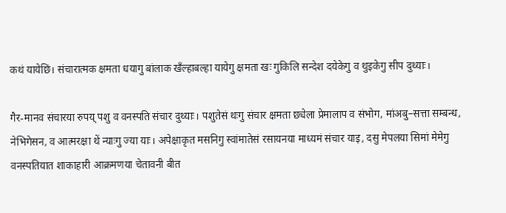कथं यायेछिं। संचारात्मक क्षमता धयागु बांलाक खँल्हाबल्हा यायेगु क्षमता खः गुकिलि सन्देश दयेकेगु व थुइकेगु सीप दुथ्याः।

गैर-मानव संचारया रुपय् पशु व वनस्पति संचार दुथ्याः। पशुतेसं थःगु संचार क्षमता छ्येला प्रेमालाप व संभोग, मांअबु–सत्ता सम्बन्ध, नेभिगेसन, व आत्मरक्षा थें न्याःगु ज्या याः। अपेक्षाकृत मसनिगु स्वांमातेसं रसायनया माध्यमं संचार याइ, दसु मेपलया सिमां मेमेगु वनस्पतियात शाकाहारी आक्रमणया चेतावनी बीत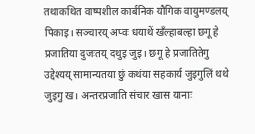तथाकथित वाष्पशील कार्बनिक यौगिक वायुमण्डलय् पिकाइ। सञ्चारय् अप्वः धयाथें खँल्हाबल्हा छगू हे प्रजातिया दुजःतय् दथुइ जुइ। छगू हे प्रजातितेगु उद्देश्यय् सामान्यतया छुं कथंया सहकार्य जुइगुलिं थथे जुइगु ख। अन्तरप्रजाति संचार खास यानाः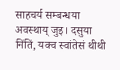साहचर्य सम्बन्धया अवस्थाय् जुइ। दसुया निंतिं, यक्व स्वांतेसं थीथी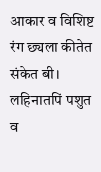आकार व विशिष्ट रंग छ्यला कीतेत संकेत बी। लहिनातपिं पशुत व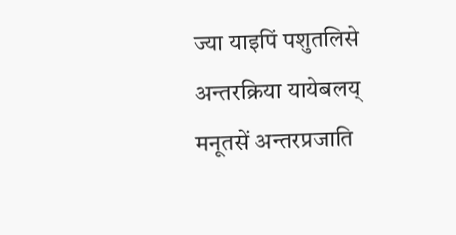ज्या याइपिं पशुतलिसे अन्तरक्रिया यायेबलय् मनूतसें अन्तरप्रजाति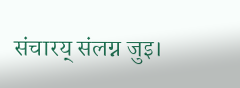संचारय् संलग्न जुइ।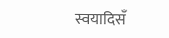स्वयादिसँ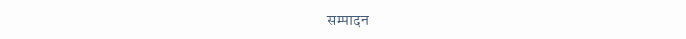सम्पादन